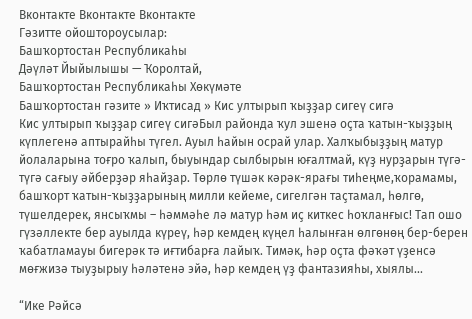Вконтакте Вконтакте Вконтакте
Гәзитте ойоштороусылар:
Башҡортостан Республикаһы
Дәүләт Йыйылышы — Ҡоролтай,
Башҡортостан Республикаһы Хөкүмәте
Башҡортостан гәзите » Иҡтисад » Кис ултырып ҡыҙҙар сигеү сигә
Кис ултырып ҡыҙҙар сигеү сигәБыл районда ҡул эшенә оҫта ҡатын-ҡыҙҙың күплегенә аптырайһы түгел. Ауыл һайын осрай улар. Халҡыбыҙҙың матур йолаларына тоғро ҡалып, быуындар сылбырын юғалтмай, күҙ нурҙарын түгә-түгә сағыу әйберҙәр яһайҙар. Төрлө түшәк кәрәк-ярағы тиһеңме,ҡорамамы, башҡорт ҡатын-ҡыҙҙарының милли кейеме, сигелгән таҫтамал, һөлгө, түшелдерек, янсыҡмы – һәммәһе лә матур һәм иҫ киткес һоҡланғыс! Тап ошо гүзәллекте бер ауылда күреү, һәр кемдең күңел һалынған өлгөнөң бер-берен ҡабатламауы бигерәк тә иғтибарға лайыҡ. Тимәк, һәр оҫта фәҡәт үҙенсә мөғжизә тыуҙырыу һәләтенә эйә, һәр кемдең үҙ фантазияһы, хыялы...

“Ике Рәйсә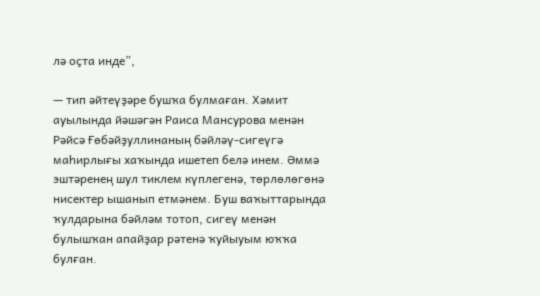лә оҫта инде”,

— тип әйтеүҙәре бушҡа булмаған. Хәмит ауылында йәшәгән Раиса Мансурова менән Рәйсә Ғөбәйҙуллинаның бәйләү-сигеүгә маһирлығы хаҡында ишетеп белә инем. Әммә эштәренең шул тиклем күплегенә, төрлөлөгөнә нисектер ышанып етмәнем. Буш ваҡыттарында ҡулдарына бәйләм тотоп, сигеү менән булышҡан апайҙар рәтенә ҡуйыуым юҡҡа булған.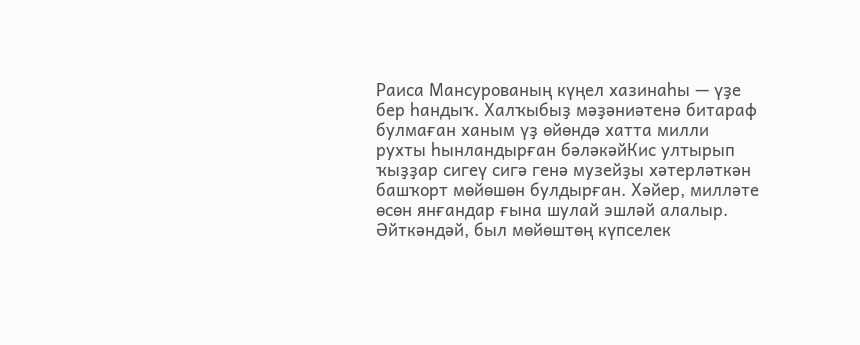Раиса Мансурованың күңел хазинаһы — үҙе бер һандыҡ. Халҡыбыҙ мәҙәниәтенә битараф булмаған ханым үҙ өйөндә хатта милли рухты һынландырған бәләкәйКис ултырып ҡыҙҙар сигеү сигә генә музейҙы хәтерләткән башҡорт мөйөшөн булдырған. Хәйер, милләте өсөн янғандар ғына шулай эшләй алалыр. Әйткәндәй, был мөйөштөң күпселек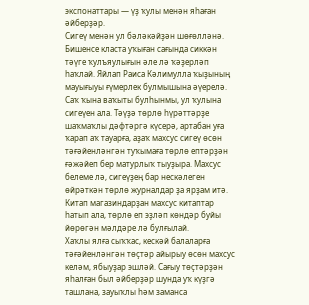экспонаттары — үҙ ҡулы менән яһаған әйберҙәр.
Сигеү менән ул бәләкәйҙән шөғөлләнә. Бишенсе класта уҡыған сағында сиккән тәүге ҡулъяулығын әле лә ҡәҙерләп һаҡлай. Яйлап Раиса Кәлимулла ҡыҙының мауығыуы ғүмерлек булмышына әүерелә. Саҡ ҡына ваҡыты булһынмы, ул ҡулына сигеүен ала. Тәүҙә төрлө һүрәттәрҙе шаҡмаҡлы дәфтәргә күсерә, артабан уға ҡарап аҡ тауарға, аҙаҡ махсус сигеү өсөн тәғәйенләнгән туҡымаға төрлө ептәрҙән ғәжәйеп бер матурлыҡ тыуҙыра. Махсус белеме лә, сигеүҙең бар нескәлеген өйрәткән төрлө журналдар ҙа ярҙам итә. Китап магазиндарҙан махсус китаптар һатып ала, төрлө еп эҙләп көндәр буйы йөрөгән мәлдәре лә булғылай.
Хаҡлы ялға сыҡҡас, кескәй балаларға тәғәйенләнгән төҫтәр айырыу өсөн махсус келәм, ябыуҙар эшләй. Сағыу төҫтәрҙән яһалған был әйберҙәр шунда уҡ күҙгә ташлана, зауыҡлы һәм заманса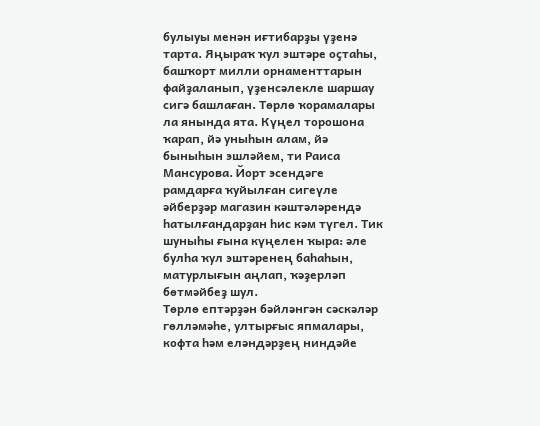булыуы менән иғтибарҙы үҙенә тарта. Яңыраҡ ҡул эштәре оҫтаһы, башҡорт милли орнаменттарын файҙаланып, үҙенсәлекле шаршау сигә башлаған. Төрлө ҡорамалары ла янында ята. Күңел торошона ҡарап, йә уныһын алам, йә быныһын эшләйем, ти Раиса Мансурова. Йорт эсендәге рамдарға ҡуйылған сигеүле әйберҙәр магазин кәштәләрендә һатылғандарҙан һис кәм түгел. Тик шуныһы ғына күңелен ҡыра: әле булһа ҡул эштәренең баһаһын, матурлығын аңлап, ҡәҙерләп бөтмәйбеҙ шул.
Төрлө ептәрҙән бәйләнгән сәскәләр гөлләмәһе, ултырғыс япмалары, кофта һәм еләндәрҙең ниндәйе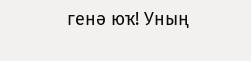генә юҡ! Уның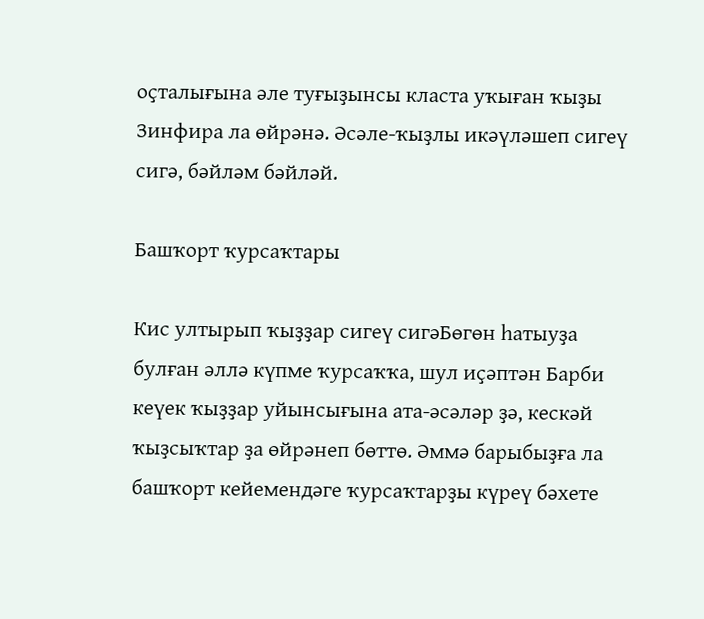оҫталығына әле туғыҙынсы класта уҡыған ҡыҙы Зинфира ла өйрәнә. Әсәле-ҡыҙлы икәүләшеп сигеү сигә, бәйләм бәйләй.

Башҡорт ҡурсаҡтары

Кис ултырып ҡыҙҙар сигеү сигәБөгөн һатыуҙа булған әллә күпме ҡурсаҡҡа, шул иҫәптән Барби кеүек ҡыҙҙар уйынсығына ата-әсәләр ҙә, кескәй ҡыҙсыҡтар ҙа өйрәнеп бөттө. Әммә барыбыҙға ла башҡорт кейемендәге ҡурсаҡтарҙы күреү бәхете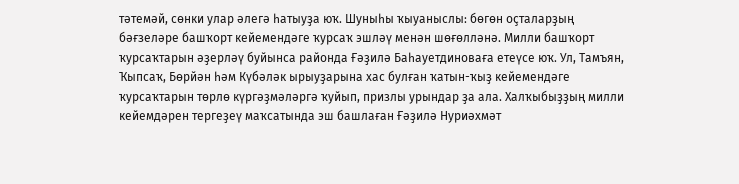тәтемәй, сөнки улар әлегә һатыуҙа юҡ. Шуныһы ҡыуаныслы: бөгөн оҫталарҙың бәғзеләре башҡорт кейемендәге ҡурсаҡ эшләү менән шөғөлләнә. Милли башҡорт ҡурсаҡтарын әҙерләү буйынса районда Ғәҙилә Баһауетдиноваға етеүсе юҡ. Ул, Тамъян, Ҡыпсаҡ, Бөрйән һәм Күбәләк ырыуҙарына хас булған ҡатын-ҡыҙ кейемендәге ҡурсаҡтарын төрлө күргәҙмәләргә ҡуйып, призлы урындар ҙа ала. Халҡыбыҙҙың милли кейемдәрен тергеҙеү маҡсатында эш башлаған Ғәҙилә Нуриәхмәт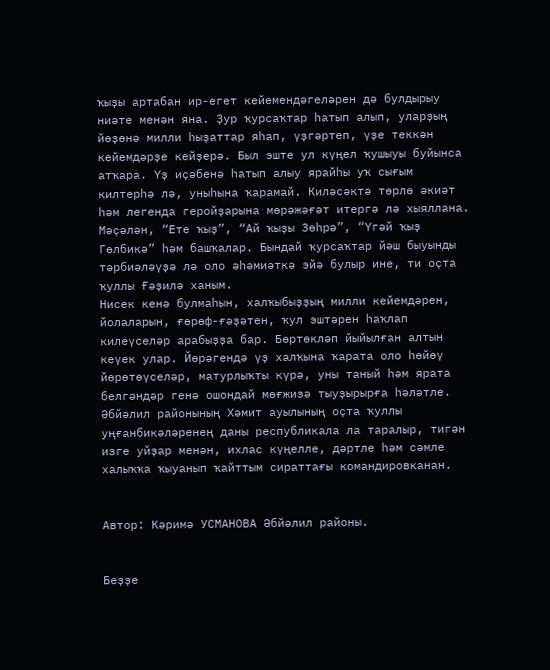ҡыҙы артабан ир-егет кейемендәгеләрен дә булдырыу ниәте менән яна. Ҙур ҡурсаҡтар һатып алып, уларҙың йөҙөнә милли һыҙаттар яһап, үҙгәртеп, үҙе теккән кейемдәрҙе кейҙерә. Был эште ул күңел ҡушыуы буйынса атҡара. Үҙ иҫәбенә һатып алыу ярайһы уҡ сығым килтерһә лә, уныһына ҡарамай. Киләсәктә төрлө әкиәт һәм легенда геройҙарына мөрәжәғәт итергә лә хыяллана. Мәҫәлән, “Ете ҡыҙ”, “Ай ҡыҙы Зөһрә”, “Үгәй ҡыҙ Гөлбикә” һәм башҡалар. Бындай ҡурсаҡтар йәш быуынды тәрбиәләүҙә лә оло әһәмиәткә эйә булыр ине, ти оҫта ҡуллы Ғәҙилә ханым.
Нисек кенә булмаһын, халҡыбыҙҙың милли кейемдәрен, йолаларын, ғөрөф-ғәҙәтен, ҡул эштәрен һаҡлап килеүселәр арабыҙҙа бар. Бөртөкләп йыйылған алтын кеүек улар. Йөрәгендә үҙ халҡына ҡарата оло һөйөү йөрөтөүселәр, матурлыҡты күрә, уны таный һәм ярата белгәндәр генә ошондай мөғжизә тыуҙырырға һәләтле. Әбйәлил районының Хәмит ауылының оҫта ҡуллы уңғанбикәләренең даны республикала ла таралыр, тигән изге уйҙар менән, ихлас күңелле, дәртле һәм сәмле халыҡҡа ҡыуанып ҡайттым сираттағы командировканан.


Автор: Кәримә УСМАНОВА Әбйәлил районы.


Беҙҙе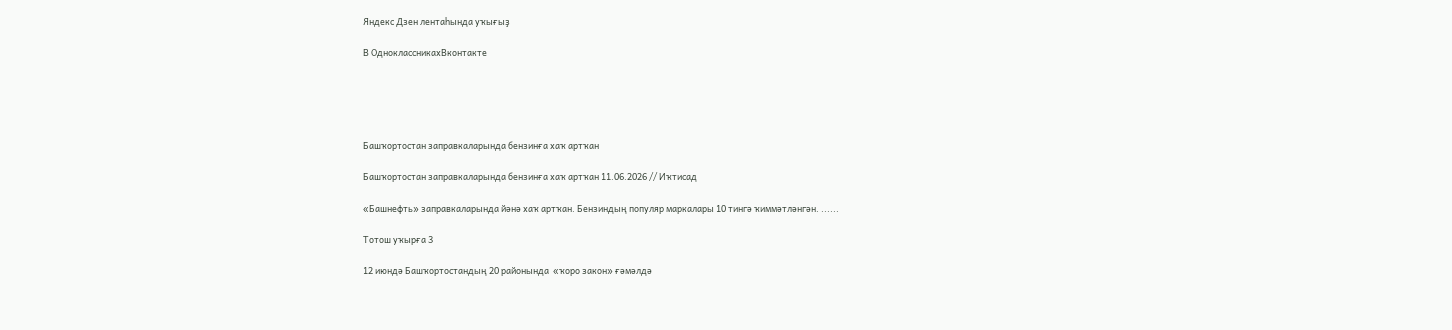Яндекс Дзен лентаһында уҡығыҙ

В ОдноклассникахВконтакте





Башҡортостан заправкаларында бензинға хаҡ артҡан

Башҡортостан заправкаларында бензинға хаҡ артҡан 11.06.2026 // Иҡтисад

«Башнефть» заправкаларында йәнә хаҡ артҡан. Бензиндың популяр маркалары 10 тингә ҡиммәтләнгән. ......

Тотош уҡырға 3

12 июндә Башҡортостандың 20 районында  «ҡоро закон» ғәмәлдә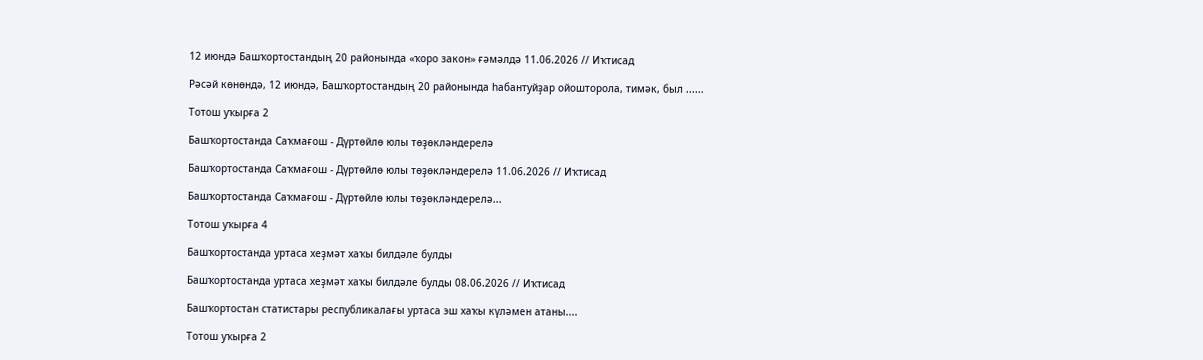12 июндә Башҡортостандың 20 районында «ҡоро закон» ғәмәлдә 11.06.2026 // Иҡтисад

Рәсәй көнөндә, 12 июндә, Башҡортостандың 20 районында һабантуйҙар ойошторола, тимәк, был ......

Тотош уҡырға 2

Башҡортостанда Саҡмағош - Дүртөйлө юлы төҙөкләндерелә

Башҡортостанда Саҡмағош - Дүртөйлө юлы төҙөкләндерелә 11.06.2026 // Иҡтисад

Башҡортостанда Саҡмағош - Дүртөйлө юлы төҙөкләндерелә...

Тотош уҡырға 4

Башҡортостанда уртаса хеҙмәт хаҡы билдәле булды

Башҡортостанда уртаса хеҙмәт хаҡы билдәле булды 08.06.2026 // Иҡтисад

Башҡортостан статистары республикалағы уртаса эш хаҡы күләмен атаны....

Тотош уҡырға 2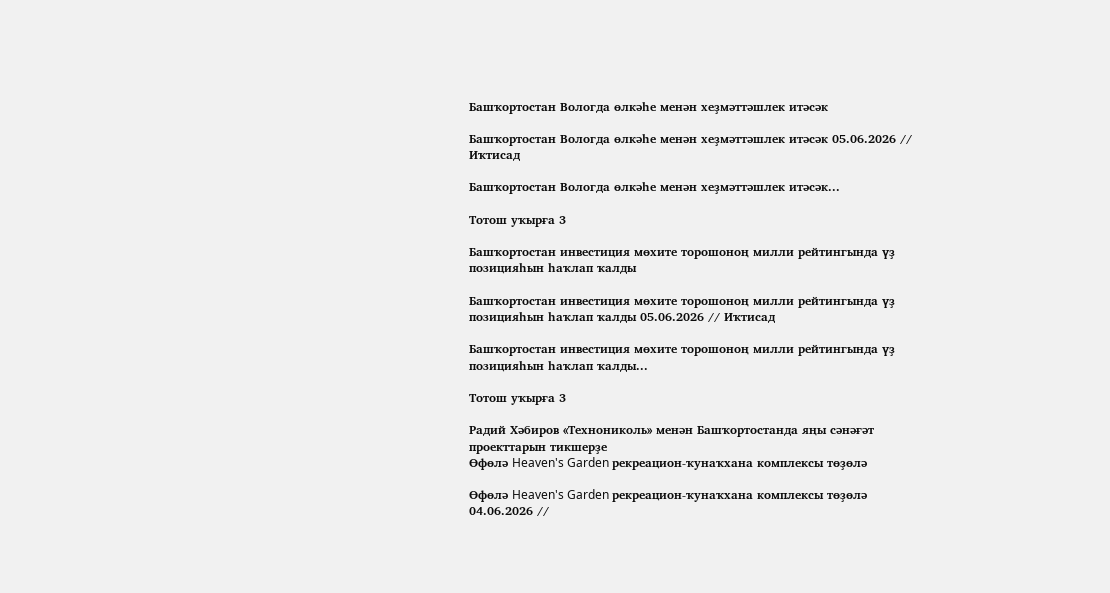Башҡортостан Вологда өлкәһе менән хеҙмәттәшлек итәсәк

Башҡортостан Вологда өлкәһе менән хеҙмәттәшлек итәсәк 05.06.2026 // Иҡтисад

Башҡортостан Вологда өлкәһе менән хеҙмәттәшлек итәсәк...

Тотош уҡырға 3

Башҡортостан инвестиция мөхите торошоноң милли рейтингында үҙ позицияһын һаҡлап ҡалды

Башҡортостан инвестиция мөхите торошоноң милли рейтингында үҙ позицияһын һаҡлап ҡалды 05.06.2026 // Иҡтисад

Башҡортостан инвестиция мөхите торошоноң милли рейтингында үҙ позицияһын һаҡлап ҡалды...

Тотош уҡырға 3

Радий Хәбиров «Технониколь» менән Башҡортостанда яңы сәнәғәт проекттарын тикшерҙе
Өфөлә Heaven's Garden рекреацион-ҡунаҡхана комплексы төҙөлә

Өфөлә Heaven's Garden рекреацион-ҡунаҡхана комплексы төҙөлә 04.06.2026 //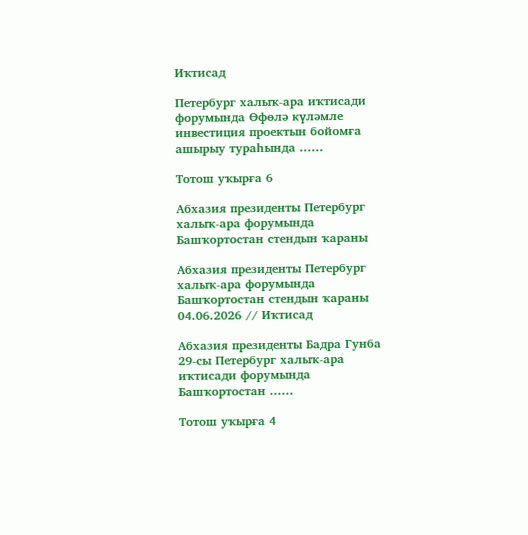Иҡтисад

Петербург халыҡ-ара иҡтисади форумында Өфөлә күләмле инвестиция проектын бойомға ашырыу тураһында ......

Тотош уҡырға 6

Абхазия президенты Петербург халыҡ-ара форумында Башҡортостан стендын ҡараны

Абхазия президенты Петербург халыҡ-ара форумында Башҡортостан стендын ҡараны 04.06.2026 // Иҡтисад

Абхазия президенты Бадра Гунба 29-сы Петербург халыҡ-ара иҡтисади форумында Башҡортостан ......

Тотош уҡырға 4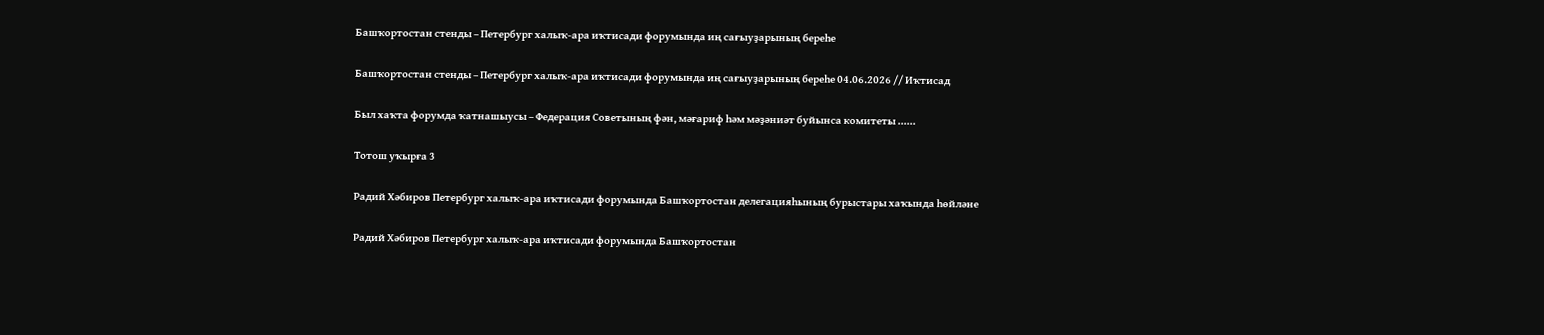Башҡортостан стенды – Петербург халыҡ-ара иҡтисади форумында иң сағыуҙарының береһе

Башҡортостан стенды – Петербург халыҡ-ара иҡтисади форумында иң сағыуҙарының береһе 04.06.2026 // Иҡтисад

Был хаҡта форумда ҡатнашыусы – Федерация Советының фән, мәғариф һәм мәҙәниәт буйынса комитеты ......

Тотош уҡырға 3

Радий Хәбиров Петербург халыҡ-ара иҡтисади форумында Башҡортостан делегацияһының бурыстары хаҡында һөйләне

Радий Хәбиров Петербург халыҡ-ара иҡтисади форумында Башҡортостан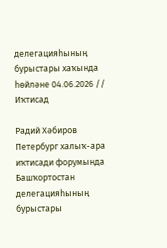делегацияһының бурыстары хаҡында һөйләне 04.06.2026 // Иҡтисад

Радий Хәбиров Петербург халыҡ-ара иҡтисади форумында Башҡортостан делегацияһының бурыстары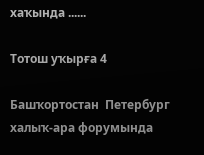хаҡында ......

Тотош уҡырға 4

Башҡортостан  Петербург халыҡ-ара форумында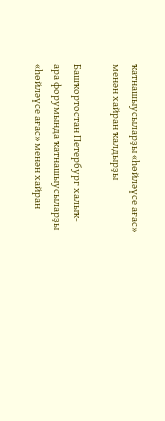ҡатнашыусыларҙы «һөйләүсе ағас» менән хайран ҡалдырҙы

Башҡортостан Петербург халыҡ-ара форумында ҡатнашыусыларҙы «һөйләүсе ағас» менән хайран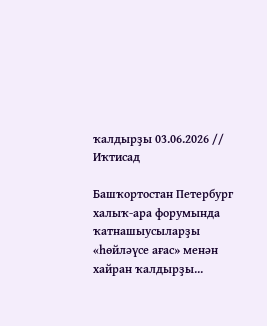ҡалдырҙы 03.06.2026 // Иҡтисад

Башҡортостан Петербург халыҡ-ара форумында ҡатнашыусыларҙы «һөйләүсе ағас» менән хайран ҡалдырҙы...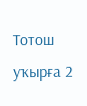Тотош уҡырға 2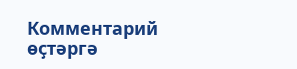Комментарий өҫтәргә